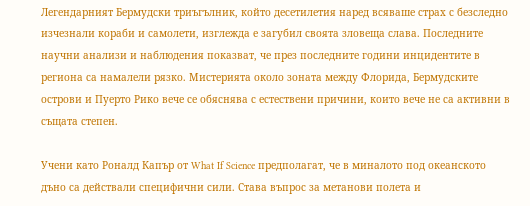Легендарният Бермудски триъгълник, който десетилетия наред всяваше страх с безследно изчезнали кораби и самолети, изглежда е загубил своята зловеща слава. Последните научни анализи и наблюдения показват, че през последните години инцидентите в региона са намалели рязко. Мистерията около зоната между Флорида, Бермудските острови и Пуерто Рико вече се обяснява с естествени причини, които вече не са активни в същата степен.

Учени като Роналд Капър от What If Science предполагат, че в миналото под океанското дъно са действали специфични сили. Става въпрос за метанови полета и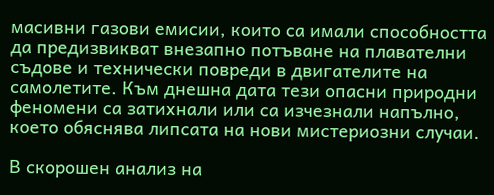масивни газови емисии, които са имали способността да предизвикват внезапно потъване на плавателни съдове и технически повреди в двигателите на самолетите. Към днешна дата тези опасни природни феномени са затихнали или са изчезнали напълно, което обяснява липсата на нови мистериозни случаи.

В скорошен анализ на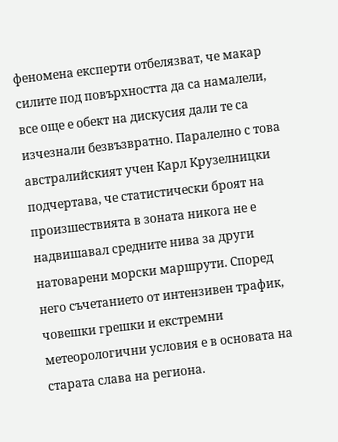феномена експерти отбелязват, че макар силите под повърхността да са намалели, все още е обект на дискусия дали те са изчезнали безвъзвратно. Паралелно с това австралийският учен Карл Крузелницки подчертава, че статистически броят на произшествията в зоната никога не е надвишавал средните нива за други натоварени морски маршрути. Според него съчетанието от интензивен трафик, човешки грешки и екстремни метеорологични условия е в основата на старата слава на региона.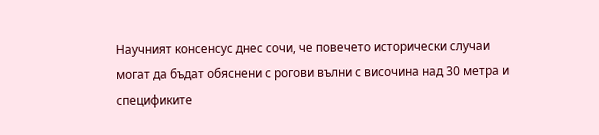Научният консенсус днес сочи, че повечето исторически случаи могат да бъдат обяснени с рогови вълни с височина над 30 метра и спецификите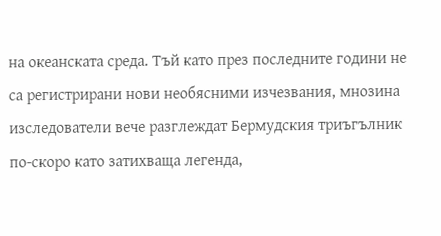на океанската среда. Тъй като през последните години не са регистрирани нови необясними изчезвания, мнозина изследователи вече разглеждат Бермудския триъгълник по-скоро като затихваща легенда,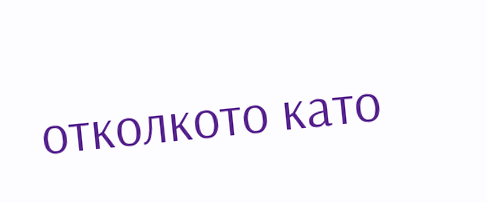отколкото като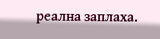реална заплаха.